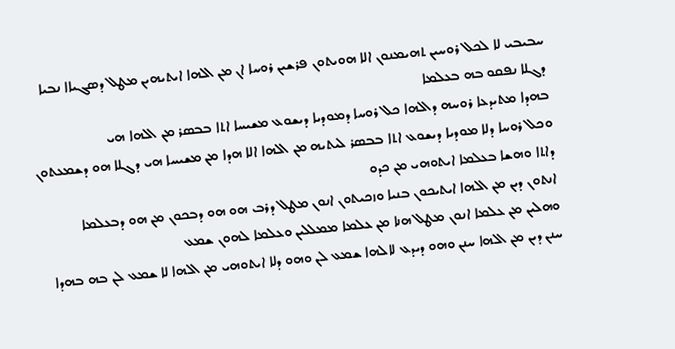ܚܒܝܒܝ ܠܐ ܠܟܠ ܪܘܚܝܢ ܬܗܝܡܢܘܢ ܐܠܐ ܗܘܝܬܘܢ ܦܪܫܝܢ ܪܘܚܐ ܐܢ ܡܢ ܐܠܗܐ ܐܝܬܝܗܝܢ ܡܛܠ ܕܣܓܝܐܐ ܢܒܝܐ ܕܓܠܐ ܢܦܩܘ ܒܗ ܒܥܠܡܐ
ܒܗܕܐ ܡܬܝܕܥܐ ܪܘܚܗ ܕܐܠܗܐ ܟܠ ܪܘܚܐ ܕܡܘܕܝܐ ܕܝܫܘܥ ܡܫܝܚܐ ܐܬܐ ܒܒܣܪ ܡܢ ܐܠܗܐ ܗܝ
ܘܟܠ ܪܘܚܐ ܕܠܐ ܡܘܕܝܐ ܕܝܫܘܥ ܐܬܐ ܒܒܣܪ ܠܝܬܝܗ ܡܢ ܐܠܗܐ ܐܠܐ ܗܕܐ ܡܢ ܡܫܝܚܐ ܗܝ ܕܓܠܐ ܗܘ ܕܫܡܥܬܘܢ ܕܐܬܐ ܘܗܫܐ ܒܥܠܡܐ ܐܝܬܘܗܝ ܡܢ ܟܕܘ
ܐܢܬܘܢ ܕܝܢ ܡܢ ܐܠܗܐ ܐܝܬܝܟܘܢ ܒܢܝܐ ܘܙܟܝܬܘܢ ܐܢܘܢ ܡܛܠ ܕܪܒ ܗܘ ܗܘ ܕܒܟܘܢ ܡܢ ܗܘ ܕܒܥܠܡܐ
ܘܗܠܝܢ ܡܢ ܥܠܡܐ ܐܢܘܢ ܡܛܠ ܗܢܐ ܡܢ ܥܠܡܐ ܡܡܠܠܝܢ ܘܥܠܡܐ ܠܗܘܢ ܫܡܥ
ܚܢܢ ܕܝܢ ܡܢ ܐܠܗܐ ܚܢܢ ܘܗܘ ܕܝܕܥ ܠܐܠܗܐ ܫܡܥ ܠܢ ܘܗܘ ܕܠܐ ܐܝܬܘܗܝ ܡܢ ܐܠܗܐ ܠܐ ܫܡܥ ܠܢ ܒܗ ܒܗܕܐ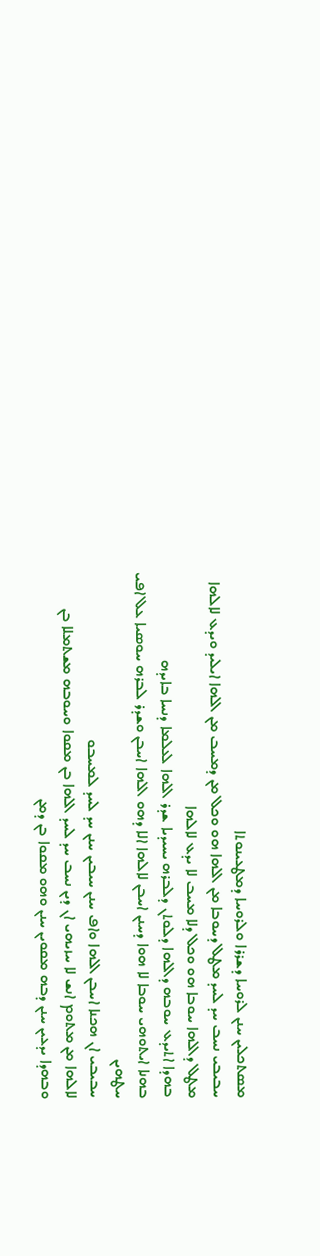ܡܣܬܟܠܝܢ ܚܢܢ ܠܪܘܚܐ ܕܫܪܪܐ ܘܠܪܘܚܐ ܕܡܛܥܝܢܘܬܐ
ܚܒܝܒܝ ܢܚܒ ܚܕ ܠܚܕ ܡܛܠ ܕܚܘܒܐ ܡܢ ܐܠܗܐ ܗܘ ܘܟܠ ܡܢ ܕܡܚܒ ܡܢ ܐܠܗܐ ܐܝܠܝܕ ܘܝܕܥ ܠܐܠܗܐ
ܡܛܠ ܕܐܠܗܐ ܚܘܒܐ ܗܘ ܘܟܠ ܕܠܐ ܡܚܒ ܠܐ ܝܕܥ ܠܐܠܗܐ
ܒܗܕܐ ܐܬܝܕܥ ܚܘܒܗ ܕܐܠܗܐ ܕܠܘܬܢ ܕܠܒܪܗ ܝܚܝܕܝܐ ܫܕܪ ܐܠܗܐ ܠܥܠܡܐ ܕܢܚܐ ܒܐܝܕܗ
ܒܗܢܐ ܐܝܬܘܗܝ ܚܘܒܐ ܠܐ ܗܘܐ ܕܚܢܢ ܐܚܒܢ ܠܐܠܗܐ ܐܠܐ ܕܗܘ ܐܠܗܐ ܐܚܒܢ ܘܫܕܪ ܠܒܪܗ ܚܘܣܝܐ ܥܠ ܐܦܝ ܚܛܗܝܢ
ܚܒܝܒܝ ܐܢ ܗܟܢܐ ܐܚܒܢ ܐܠܗܐ ܘܐܦ ܚܢܢ ܚܝܒܝܢ ܚܢܢ ܚܕ ܠܚܕ ܠܡܚܒܘ
ܠܐܠܗܐ ܡܢ ܡܬܘܡ ܐܢܫ ܠܐ ܚܙܝܗܝ ܐܢ ܕܝܢ ܢܚܒ ܚܕ ܠܚܕ ܐܠܗܐ ܒܢ ܡܩܘܐ ܘܚܘܒܗ ܡܫܬܡܠܐ ܒܢ
ܘܒܗܕܐ ܝܕܥܝܢ ܚܢܢ ܕܒܗ ܡܩܘܝܢ ܚܢܢ ܘܗܘ ܡܩܘܐ ܒܢ ܕܡܢ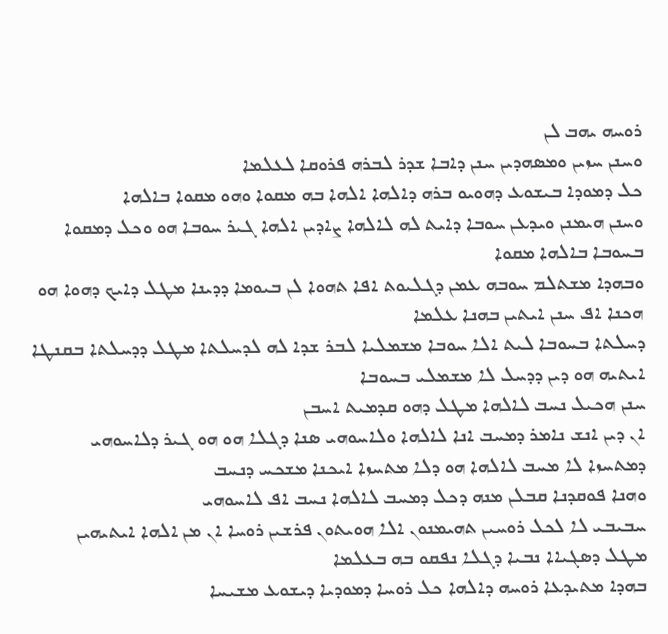ܪܘܚܗ ܝܗܒ ܠܢ
ܘܚܢܢ ܚܙܝܢ ܘܡܣܗܕܝܢ ܚܢܢ ܕܐܒܐ ܫܕܪ ܠܒܪܗ ܦܪܘܩܐ ܠܥܠܡܐ
ܟܠ ܕܡܘܕܐ ܒܝܫܘܥ ܕܗܘܝܘ ܒܪܗ ܕܐܠܗܐ ܐܠܗܐ ܒܗ ܡܩܘܐ ܘܗܘ ܡܩܘܐ ܒܐܠܗܐ
ܘܚܢܢ ܗܝܡܢܢ ܘܝܕܥܢ ܚܘܒܐ ܕܐܝܬ ܠܗ ܠܐܠܗܐ ܨܐܕܝܢ ܐܠܗܐ ܓܝܪ ܚܘܒܐ ܗܘ ܘܟܠ ܕܡܩܘܐ ܒܚܘܒܐ ܒܐܠܗܐ ܡܩܘܐ
ܘܒܗܕܐ ܡܫܬܠܡ ܚܘܒܗ ܥܡܢ ܕܓܠܝܘܬ ܐܦܐ ܬܗܘܐ ܠܢ ܒܝܘܡܐ ܕܕܝܢܐ ܡܛܠ ܕܐܝܟ ܕܗܘܐ ܗܘ ܗܟܢܐ ܐܦ ܚܢܢ ܐܝܬܝܢ ܒܗܢܐ ܥܠܡܐ
ܕܚܠܬܐ ܒܚܘܒܐ ܠܝܬ ܐܠܐ ܚܘܒܐ ܡܫܡܠܝܐ ܠܒܪ ܫܕܐ ܠܗ ܠܕܚܠܬܐ ܡܛܠ ܕܕܚܠܬܐ ܒܩܢܛܐ ܐܝܬܝܗ ܗܘ ܕܝܢ ܕܕܚܠ ܠܐ ܡܫܡܠܝ ܒܚܘܒܐ
ܚܢܢ ܗܟܝܠ ܢܚܒ ܠܐܠܗܐ ܡܛܠ ܕܗܘ ܩܕܡܝܬ ܐܚܒܢ
ܐܢ ܕܝܢ ܐܢܫ ܢܐܡܪ ܕܡܚܒ ܐܢܐ ܠܐܠܗܐ ܘܠܐܚܘܗܝ ܣܢܐ ܕܓܠܐ ܗܘ ܗܘ ܓܝܪ ܕܠܐܚܘܗܝ ܕܡܬܚܙܐ ܠܐ ܡܚܒ ܠܐܠܗܐ ܗܘ ܕܠܐ ܡܬܚܙܐ ܐܝܟܢܐ ܡܫܟܚ ܕܢܚܒ
ܘܗܢܐ ܦܘܩܕܢܐ ܩܒܠܢ ܡܢܗ ܕܟܠ ܕܡܚܒ ܠܐܠܗܐ ܢܚܒ ܐܦ ܠܐܚܘܗܝ
ܚܒܝܒܝ ܠܐ ܠܟܠ ܪܘܚܝܢ ܬܗܝܡܢܘܢ ܐܠܐ ܗܘܝܬܘܢ ܦܪܫܝܢ ܪܘܚܐ ܐܢ ܡܢ ܐܠܗܐ ܐܝܬܝܗܝܢ ܡܛܠ ܕܣܓܝܐܐ ܢܒܝܐ ܕܓܠܐ ܢܦܩܘ ܒܗ ܒܥܠܡܐ
ܒܗܕܐ ܡܬܝܕܥܐ ܪܘܚܗ ܕܐܠܗܐ ܟܠ ܪܘܚܐ ܕܡܘܕܝܐ ܕܝܫܘܥ ܡܫܝܚܐ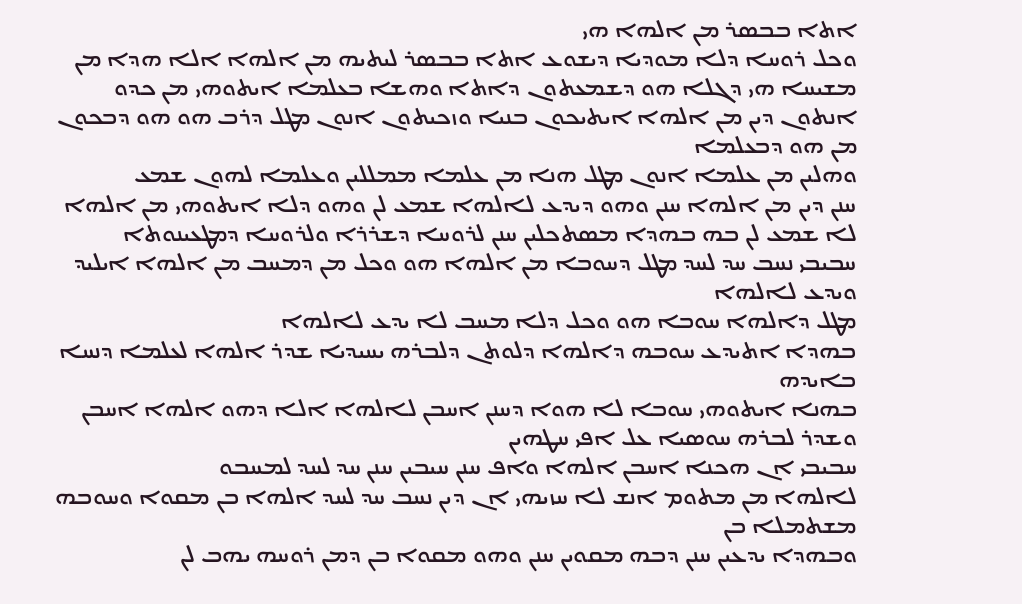ܐܬܐ ܒܒܣܪ ܡܢ ܐܠܗܐ ܗܝ
ܘܟܠ ܪܘܚܐ ܕܠܐ ܡܘܕܝܐ ܕܝܫܘܥ ܐܬܐ ܒܒܣܪ ܠܝܬܝܗ ܡܢ ܐܠܗܐ ܐܠܐ ܗܕܐ ܡܢ ܡܫܝܚܐ ܗܝ ܕܓܠܐ ܗܘ ܕܫܡܥܬܘܢ ܕܐܬܐ ܘܗܫܐ ܒܥܠܡܐ ܐܝܬܘܗܝ ܡܢ ܟܕܘ
ܐܢܬܘܢ ܕܝܢ ܡܢ ܐܠܗܐ ܐܝܬܝܟܘܢ ܒܢܝܐ ܘܙܟܝܬܘܢ ܐܢܘܢ ܡܛܠ ܕܪܒ ܗܘ ܗܘ ܕܒܟܘܢ ܡܢ ܗܘ ܕܒܥܠܡܐ
ܘܗܠܝܢ ܡܢ ܥܠܡܐ ܐܢܘܢ ܡܛܠ ܗܢܐ ܡܢ ܥܠܡܐ ܡܡܠܠܝܢ ܘܥܠܡܐ ܠܗܘܢ ܫܡܥ
ܚܢܢ ܕܝܢ ܡܢ ܐܠܗܐ ܚܢܢ ܘܗܘ ܕܝܕܥ ܠܐܠܗܐ ܫܡܥ ܠܢ ܘܗܘ ܕܠܐ ܐܝܬܘܗܝ ܡܢ ܐܠܗܐ ܠܐ ܫܡܥ ܠܢ ܒܗ ܒܗܕܐ ܡܣܬܟܠܝܢ ܚܢܢ ܠܪܘܚܐ ܕܫܪܪܐ ܘܠܪܘܚܐ ܕܡܛܥܝܢܘܬܐ
ܚܒܝܒܝ ܢܚܒ ܚܕ ܠܚܕ ܡܛܠ ܕܚܘܒܐ ܡܢ ܐܠܗܐ ܗܘ ܘܟܠ ܡܢ ܕܡܚܒ ܡܢ ܐܠܗܐ ܐܝܠܝܕ ܘܝܕܥ ܠܐܠܗܐ
ܡܛܠ ܕܐܠܗܐ ܚܘܒܐ ܗܘ ܘܟܠ ܕܠܐ ܡܚܒ ܠܐ ܝܕܥ ܠܐܠܗܐ
ܒܗܕܐ ܐܬܝܕܥ ܚܘܒܗ ܕܐܠܗܐ ܕܠܘܬܢ ܕܠܒܪܗ ܝܚܝܕܝܐ ܫܕܪ ܐܠܗܐ ܠܥܠܡܐ ܕܢܚܐ ܒܐܝܕܗ
ܒܗܢܐ ܐܝܬܘܗܝ ܚܘܒܐ ܠܐ ܗܘܐ ܕܚܢܢ ܐܚܒܢ ܠܐܠܗܐ ܐܠܐ ܕܗܘ ܐܠܗܐ ܐܚܒܢ ܘܫܕܪ ܠܒܪܗ ܚܘܣܝܐ ܥܠ ܐܦܝ ܚܛܗܝܢ
ܚܒܝܒܝ ܐܢ ܗܟܢܐ ܐܚܒܢ ܐܠܗܐ ܘܐܦ ܚܢܢ ܚܝܒܝܢ ܚܢܢ ܚܕ ܠܚܕ ܠܡܚܒܘ
ܠܐܠܗܐ ܡܢ ܡܬܘܡ ܐܢܫ ܠܐ ܚܙܝܗܝ ܐܢ ܕܝܢ ܢܚܒ ܚܕ ܠܚܕ ܐܠܗܐ ܒܢ ܡܩܘܐ ܘܚܘܒܗ ܡܫܬܡܠܐ ܒܢ
ܘܒܗܕܐ ܝܕܥܝܢ ܚܢܢ ܕܒܗ ܡܩܘܝܢ ܚܢܢ ܘܗܘ ܡܩܘܐ ܒܢ ܕܡܢ ܪܘܚܗ ܝܗܒ ܠܢ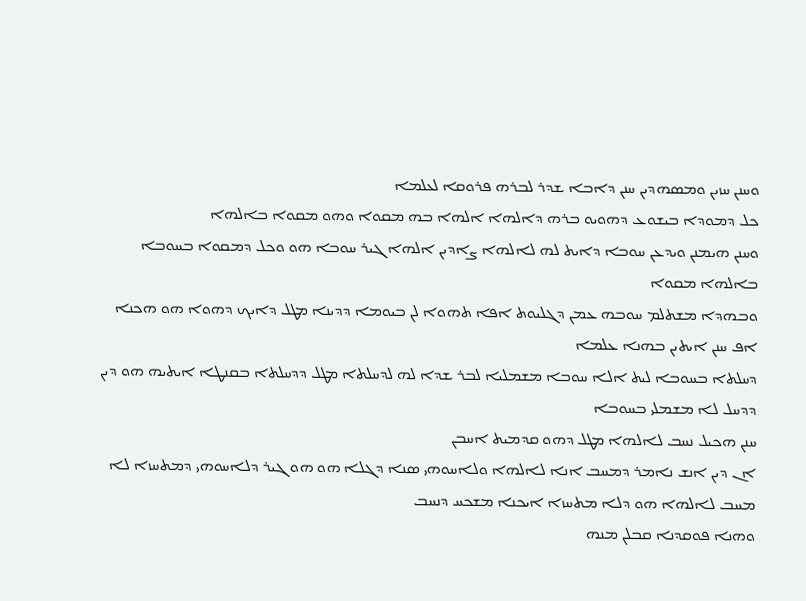ܘܚܢܢ ܚܙܝܢ ܘܡܣܗܕܝܢ ܚܢܢ ܕܐܒܐ ܫܕܪ ܠܒܪܗ ܦܪܘܩܐ ܠܥܠܡܐ
ܟܠ ܕܡܘܕܐ ܒܝܫܘܥ ܕܗܘܝܘ ܒܪܗ ܕܐܠܗܐ ܐܠܗܐ ܒܗ ܡܩܘܐ ܘܗܘ ܡܩܘܐ ܒܐܠܗܐ
ܘܚܢܢ ܗܝܡܢܢ ܘܝܕܥܢ ܚܘܒܐ ܕܐܝܬ ܠܗ ܠܐܠܗܐ ܨܐܕܝܢ ܐܠܗܐ ܓܝܪ ܚܘܒܐ ܗܘ ܘܟܠ ܕܡܩܘܐ ܒܚܘܒܐ ܒܐܠܗܐ ܡܩܘܐ
ܘܒܗܕܐ ܡܫܬܠܡ ܚܘܒܗ ܥܡܢ ܕܓܠܝܘܬ ܐܦܐ ܬܗܘܐ ܠܢ ܒܝܘܡܐ ܕܕܝܢܐ ܡܛܠ ܕܐܝܟ ܕܗܘܐ ܗܘ ܗܟܢܐ ܐܦ ܚܢܢ ܐܝܬܝܢ ܒܗܢܐ ܥܠܡܐ
ܕܚܠܬܐ ܒܚܘܒܐ ܠܝܬ ܐܠܐ ܚܘܒܐ ܡܫܡܠܝܐ ܠܒܪ ܫܕܐ ܠܗ ܠܕܚܠܬܐ ܡܛܠ ܕܕܚܠܬܐ ܒܩܢܛܐ ܐܝܬܝܗ ܗܘ ܕܝܢ ܕܕܚܠ ܠܐ ܡܫܡܠܝ ܒܚܘܒܐ
ܚܢܢ ܗܟܝܠ ܢܚܒ ܠܐܠܗܐ ܡܛܠ ܕܗܘ ܩܕܡܝܬ ܐܚܒܢ
ܐܢ ܕܝܢ ܐܢܫ ܢܐܡܪ ܕܡܚܒ ܐܢܐ ܠܐܠܗܐ ܘܠܐܚܘܗܝ ܣܢܐ ܕܓܠܐ ܗܘ ܗܘ ܓܝܪ ܕܠܐܚܘܗܝ ܕܡܬܚܙܐ ܠܐ ܡܚܒ ܠܐܠܗܐ ܗܘ ܕܠܐ ܡܬܚܙܐ ܐܝܟܢܐ ܡܫܟܚ ܕܢܚܒ
ܘܗܢܐ ܦܘܩܕܢܐ ܩܒܠܢ ܡܢܗ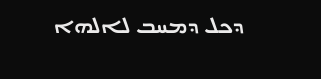ܕܟܠ ܕܡܚܒ ܠܐܠܗܐ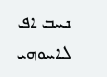ܢܚܒ ܐܦ ܠܐܚܘܗܝ